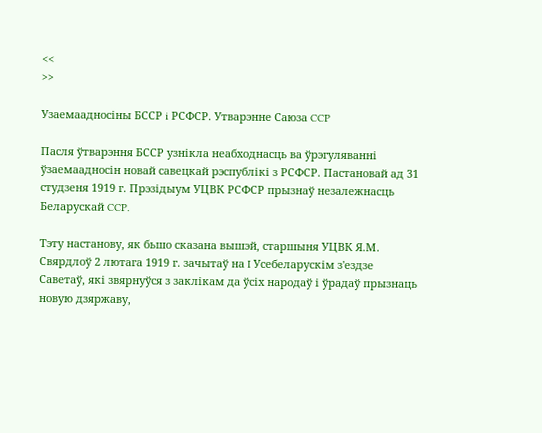<<
>>

Узаемаадносіны БССР i РСФСР. Утварэнне Саюза CCP

Пасля ўтварэння БССР узнікла неабходнасць ва ўрэгуляванні ўзаемаадносін новай савецкай рэспублікі з РСФСР. Пастановай ад 31 студзеня 1919 г. Прэзідыум УЦВК РСФСР прызнаў незалежнасць Беларускай CCP.

Тэту настанову, як бьшо сказана вышэй, старшыня УЦВК Я.М. Свярдлоў 2 лютага 1919 г. зачытаў на I Усебеларускім з'ездзе Саветаў, які звярнуўся з заклікам да ўсіх народаў і ўрадаў прызнаць новую дзяржаву,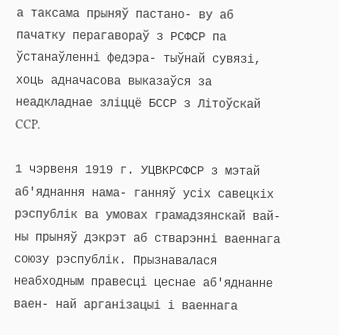а таксама прыняў пастано- ву аб пачатку перагавораў з РСФСР па ўстанаўленні федэра- тыўнай сувязі, хоць адначасова выказаўся за неадкладнае зліццё БССР з Літоўскай CCP.

1 чэрвеня 1919 г. УЦВКРСФСР з мэтай аб'яднання нама- ганняў усіх савецкіх рэспублік ва умовах грамадзянскай вай- ны прыняў дэкрэт аб стварэнні ваеннага союзу рэспублік. Прызнавалася неабходным правесці цеснае аб'яднанне ваен- най арганізацыі і ваеннага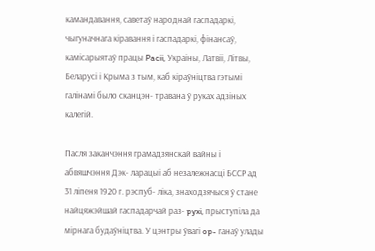камандавання, саветаў народнай гаспадаркі, чыгуначнага кіравання і гаспадаркі, фінансаў, камісарыятаў працы Pacii, Украіны, Латвіі, Літвы, Беларусі і Крыма з тым, каб кіраўніцтва гэтымі галінамі было сканцэн- травана ў руках адзіных калегій.

Пасля заканчэння грамадзянскай вайны і абвяшчэння Дэк- ларацыі аб незалежнасці БССР ад 31 ліпеня 1920 г. рэспуб- ліка, знаходзячыся ў стане найцяжэйшай гаспадарчай раз- pyxi, прыступіла да мірнага будаўніцтва. У цэнтры ўвагі op- ганаў улады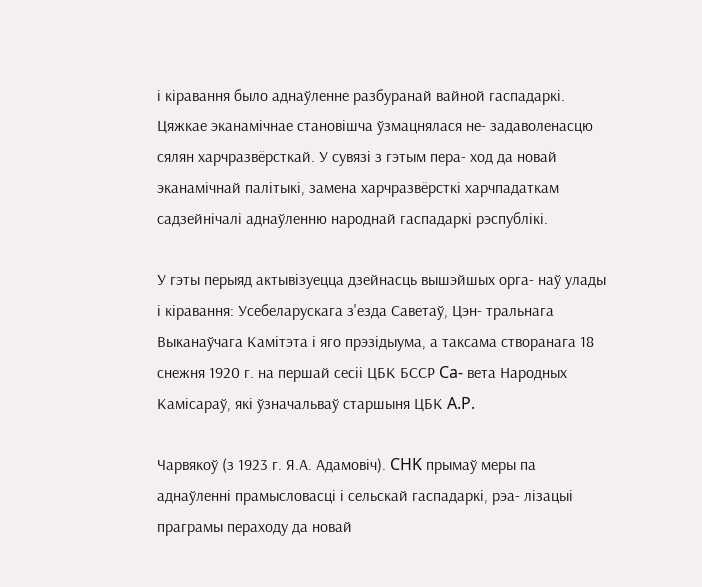і кіравання было аднаўленне разбуранай вайной гаспадаркі. Цяжкае эканамічнае становішча ўзмацнялася не- задаволенасцю сялян харчразвёрсткай. У сувязі з гэтым пера- ход да новай эканамічнай палітыкі, замена харчразвёрсткі харчпадаткам садзейнічалі аднаўленню народнай гаспадаркі рэспублікі.

У гэты перыяд актывізуецца дзейнасць вышэйшых орга- наў улады і кіравання: Усебеларускага з'езда Саветаў, Цэн- тральнага Выканаўчага Камітэта і яго прэзідыума, а таксама створанага 18 снежня 1920 г. на першай сесіі ЦБК БССР Ca- вета Народных Камісараў, які ўзначальваў старшыня ЦБК A.P.

Чарвякоў (з 1923 г. Я.А. Адамовіч). CHK прымаў меры па аднаўленні прамысловасці і сельскай гаспадаркі, рэа- лізацыі праграмы пераходу да новай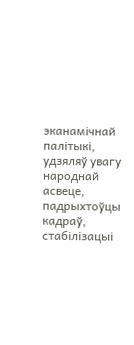эканамічнай палітыкі, удзяляў увагу народнай асвеце, падрыхтоўцы кадраў, стабілізацыі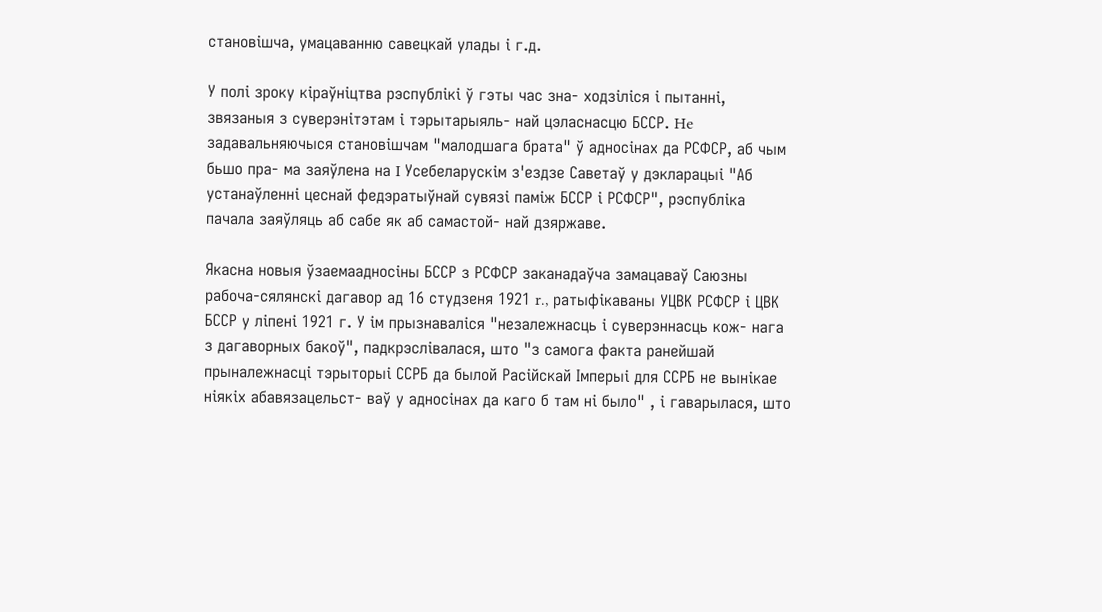становішча, умацаванню савецкай улады і г.д.

У полі зроку кіраўніцтва рэспублікі ў гэты час зна- ходзіліся і пытанні, звязаныя з суверэнітэтам і тэрытарыяль- най цэласнасцю БССР. He задавальняючыся становішчам "малодшага брата" ў адносінах да РСФСР, аб чым бьшо пра- ма заяўлена на I Усебеларускім з'ездзе Саветаў у дэкларацыі "Аб устанаўленні цеснай федэратыўнай сувязі паміж БССР і РСФСР", рэспубліка пачала заяўляць аб сабе як аб самастой- най дзяржаве.

Якасна новыя ўзаемаадносіны БССР з РСФСР заканадаўча замацаваў Саюзны рабоча-сялянскі дагавор ад 16 студзеня 1921 r., ратыфікаваны УЦВК РСФСР і ЦВК БССР у ліпені 1921 г. У ім прызнаваліся "незалежнасць і суверэннасць кож- нага з дагаворных бакоў", падкрэслівалася, што "з самога факта ранейшай прыналежнасці тэрыторыі ССРБ да былой Расійскай Імперыі для ССРБ не вынікае ніякіх абавязацельст- ваў у адносінах да каго б там ні было" , і гаварылася, што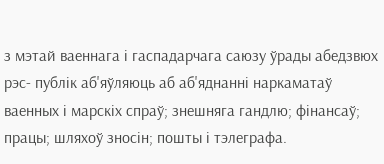з мэтай ваеннага і гаспадарчага саюзу ўрады абедзвюх рэс- публік аб'яўляюць аб аб'яднанні наркаматаў ваенных і марскіх спраў; знешняга гандлю; фінансаў; працы; шляхоў зносін; пошты і тэлеграфа.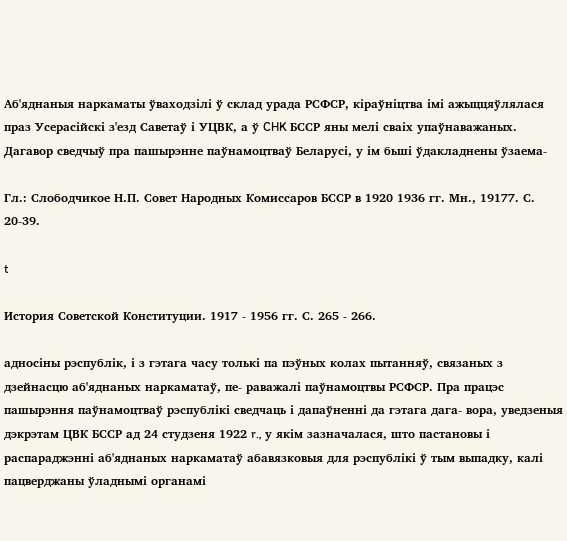Аб'яднаныя наркаматы ўваходзілі ў склад урада РСФСР, кіраўніцтва імі ажыццяўлялася праз Усерасійскі з'езд Саветаў і УЦВК, а ў CHK БССР яны мелі сваіх упаўнаважаных. Дагавор сведчыў пра пашырэнне паўнамоцтваў Беларусі, у ім бьші ўдакладнены ўзаема-

Гл.: Слободчикое Н.П. Совет Народных Комиссаров БССР в 1920 1936 гг. Мн., 19177. С. 20-39.

t

История Советской Конституции. 1917 - 1956 гг. С. 265 - 266.

адносіны рэспублік, і з гэтага часу толькі па пэўных колах пытанняў, связаных з дзейнасцю аб'яднаных наркаматаў, пе- раважалі паўнамоцтвы РСФСР. Пра працэс пашырэння паўнамоцтваў рэспублікі сведчаць і дапаўненні да гэтага дага- вора, уведзеныя дэкрэтам ЦВК БССР ад 24 студзеня 1922 r., у якім зазначалася, што пастановы і распараджэнні аб'яднаных наркаматаў абавязковыя для рэспублікі ў тым выпадку, калі пацверджаны ўладнымі органамі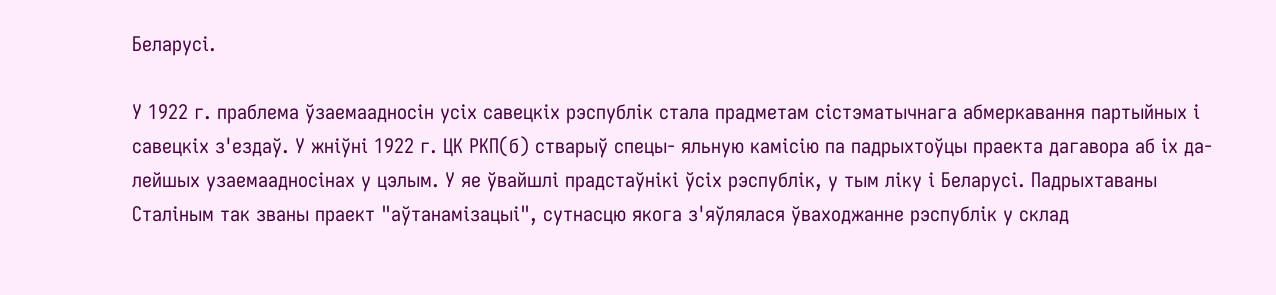Беларусі.

У 1922 г. праблема ўзаемаадносін усіх савецкіх рэспублік стала прадметам сістэматычнага абмеркавання партыйных і савецкіх з'ездаў. У жніўні 1922 г. ЦК РКП(б) стварыў спецы- яльную камісію па падрыхтоўцы праекта дагавора аб іх да- лейшых узаемаадносінах у цэлым. У яе ўвайшлі прадстаўнікі ўсіх рэспублік, у тым ліку і Беларусі. Падрыхтаваны Сталіным так званы праект "аўтанамізацыі", сутнасцю якога з'яўлялася ўваходжанне рэспублік у склад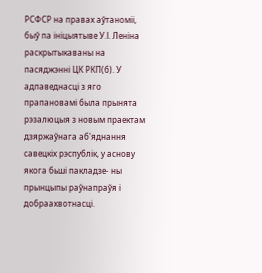РСФСР на правах аўтаноміі, быў па ініцыятыве У.І. Леніна раскрытыкаваны на пасяджэнні ЦК РКП(б). У адпаведнасці з яго прапановамі была прынята рэзалюцыя з новым праектам дзяржаўнага аб'яднання савецкіх рэспублік, у аснову якога бьші пакладзе- ны прынцыпы раўнапраўя і добраахвотнасці.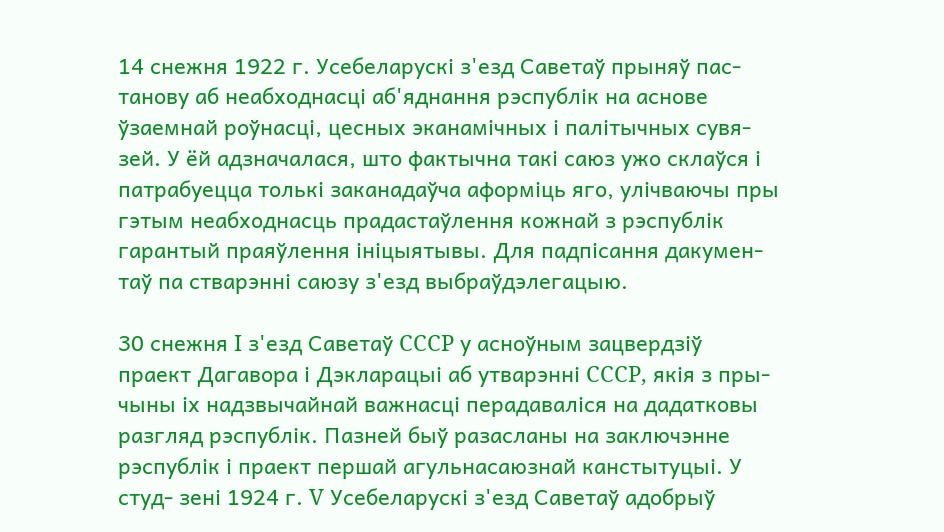14 снежня 1922 г. Усебеларускі з'езд Саветаў прыняў пас- танову аб неабходнасці аб'яднання рэспублік на аснове ўзаемнай роўнасці, цесных эканамічных і палітычных сувя- зей. У ёй адзначалася, што фактычна такі саюз ужо склаўся і патрабуецца толькі заканадаўча аформіць яго, улічваючы пры гэтым неабходнасць прадастаўлення кожнай з рэспублік гарантый праяўлення ініцыятывы. Для падпісання дакумен- таў па стварэнні саюзу з'езд выбраўдэлегацыю.

30 снежня I з'езд Саветаў CCCP у асноўным зацвердзіў праект Дагавора і Дэкларацыі аб утварэнні CCCP, якія з пры- чыны іх надзвычайнай важнасці перадаваліся на дадатковы разгляд рэспублік. Пазней быў разасланы на заключэнне рэспублік і праект першай агульнасаюзнай канстытуцыі. У студ- зені 1924 г. V Усебеларускі з'езд Саветаў адобрыў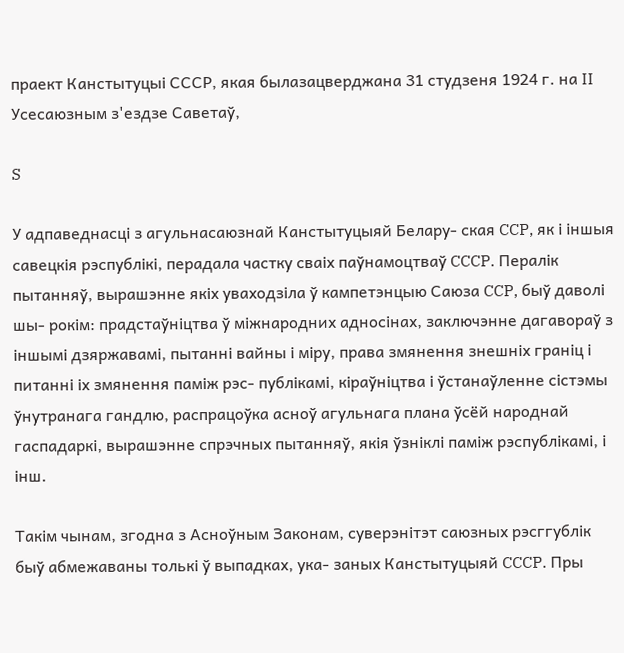праект Канстытуцыі СССР, якая былазацверджана 31 студзеня 1924 г. на II Усесаюзным з'ездзе Саветаў,

S

У адпаведнасці з агульнасаюзнай Канстытуцыяй Белару- ская CCP, як і іншыя савецкія рэспублікі, перадала частку сваіх паўнамоцтваў CCCP. Пералік пытанняў, вырашэнне якіх уваходзіла ў кампетэнцыю Саюза CCP, быў даволі шы- рокім: прадстаўніцтва ў міжнародних адносінах, заключэнне дагавораў з іншымі дзяржавамі, пытанні вайны і міру, права змянення знешніх граніц і питанні іх змянення паміж рэс- публікамі, кіраўніцтва і ўстанаўленне сістэмы ўнутранага гандлю, распрацоўка асноў агульнага плана ўсёй народнай гаспадаркі, вырашэнне спрэчных пытанняў, якія ўзніклі паміж рэспублікамі, і інш.

Такім чынам, згодна з Асноўным Законам, суверэнітэт саюзных рэсггублік быў абмежаваны толькі ў выпадках, ука- заных Канстытуцыяй CCCP. Пры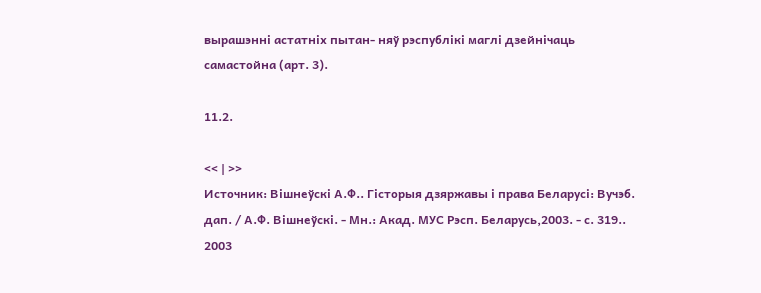вырашэнні астатніх пытан- няў рэспублікі маглі дзейнічаць самастойна (арт. 3).

11.2.

<< | >>
Источник: Вішнеўскі А.Ф.. Гісторыя дзяржавы і права Беларусі: Вучэб. дап. / А.Ф. Вішнеўскі. - Мн.: Акад. МУС Рэсп. Беларусь,2003. - с. 319.. 2003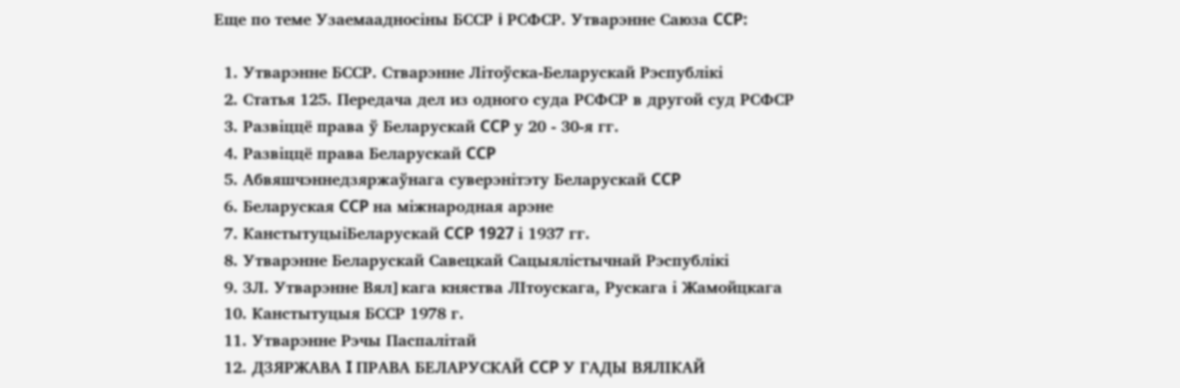Еще по теме Узаемаадносіны БССР i РСФСР. Утварэнне Саюза CCP:

  1. Утварэнне БССР. Стварэнне Літоўска-Беларускай Рэспублікі
  2. Статья 125. Передача дел из одного суда РСФСР в другой суд РСФСР
  3. Развіццё права ў Беларускай CCP у 20 - 30-я гг.
  4. Развіццё права Беларускай CCP
  5. Абвяшчэннедзяржаўнага суверэнітэту Беларускай CCP
  6. Беларуская CCP на міжнародная арэне
  7. КанстытуцыіБеларускай CCP 1927 і 1937 гг.
  8. Утварэнне Беларускай Савецкай Сацыялістычнай Рэспублікі
  9. ЗЛ. Утварэнне Вял]кага княства ЛІтоускага, Рускага і Жамойцкага
  10. Канстытуцыя БССР 1978 г.
  11. Утварэнне Рэчы Паспалітай
  12. ДЗЯРЖАВА I ПРАВА БЕЛАРУСКАЙ CCP У ГАДЫ ВЯЛІКАЙ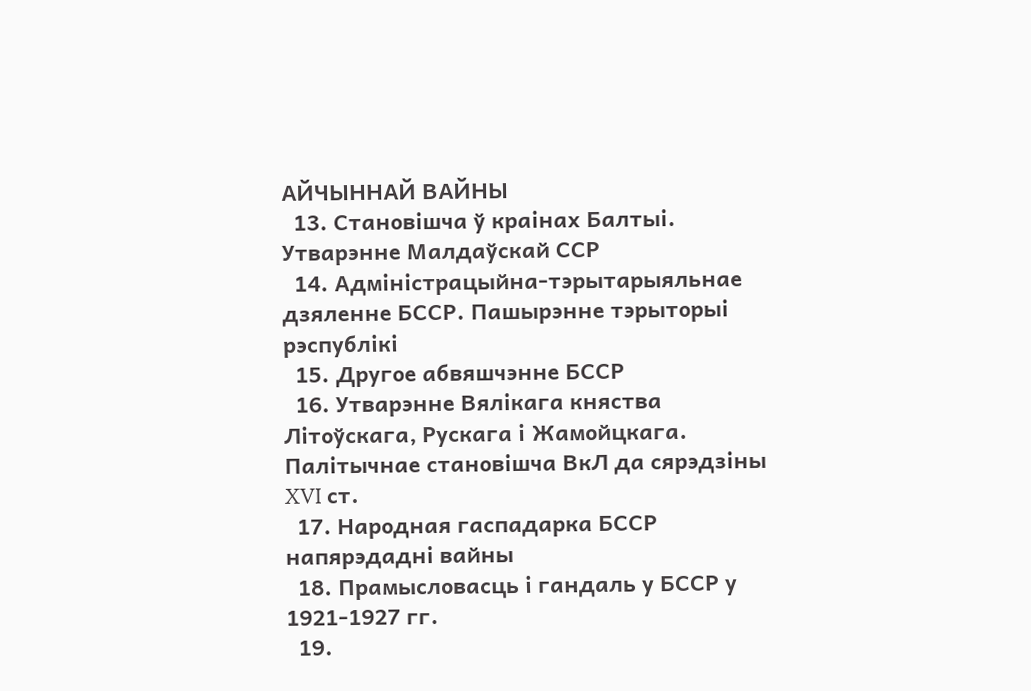АЙЧЫННАЙ ВАЙНЫ
  13. Становішча ў краінах Балтыі. Утварэнне Малдаўскай ССР
  14. Адміністрацыйна-тэрытарыяльнае дзяленне БССР. Пашырэнне тэрыторыі рэспублікі
  15. Другое абвяшчэнне БССР
  16. Утварэнне Вялікага княства Літоўскага, Рускага і Жамойцкага. Палітычнае становішча ВкЛ да сярэдзіны XVI ст.
  17. Народная гаспадарка БССР напярэдадні вайны
  18. Прамысловасць і гандаль у БССР у 1921-1927 гг.
  19.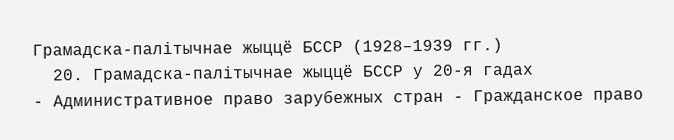Грамадска-палітычнае жыццё БССР (1928–1939 гг.)
  20. Грамадска-палітычнае жыццё БССР у 20-я гадах
- Административное право зарубежных стран - Гражданское право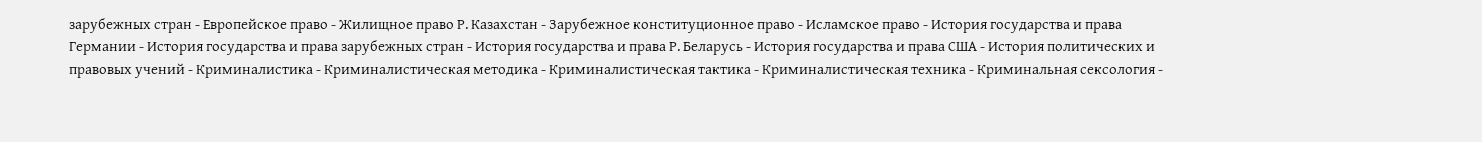зарубежных стран - Европейское право - Жилищное право Р. Казахстан - Зарубежное конституционное право - Исламское право - История государства и права Германии - История государства и права зарубежных стран - История государства и права Р. Беларусь - История государства и права США - История политических и правовых учений - Криминалистика - Криминалистическая методика - Криминалистическая тактика - Криминалистическая техника - Криминальная сексология -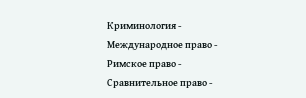Криминология - Международное право - Римское право - Сравнительное право -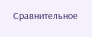Сравнительное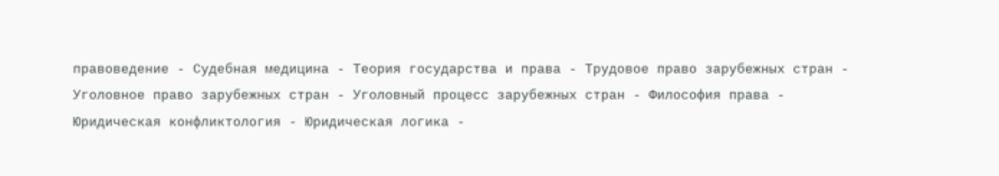правоведение - Судебная медицина - Теория государства и права - Трудовое право зарубежных стран - Уголовное право зарубежных стран - Уголовный процесс зарубежных стран - Философия права - Юридическая конфликтология - Юридическая логика -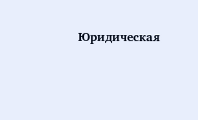Юридическая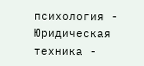психология - Юридическая техника -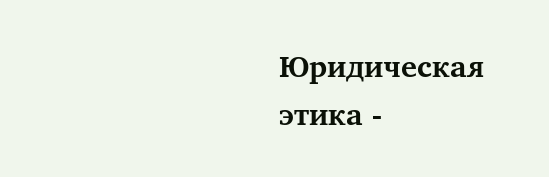Юридическая этика -